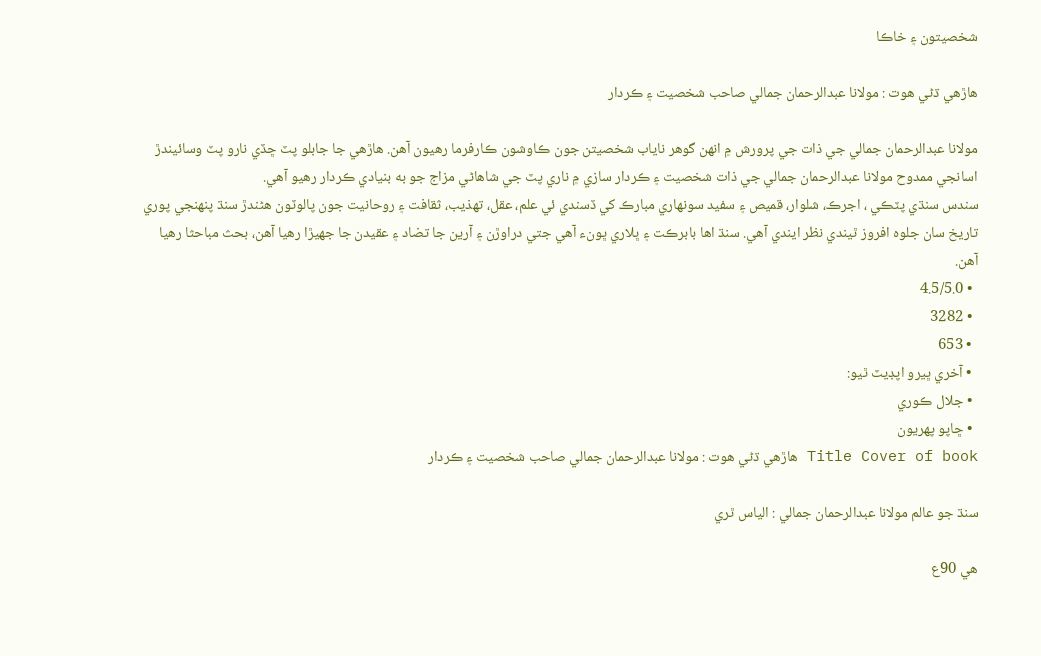شخصيتون ۽ خاڪا

هاڙهي ڌڻي هوت : مولانا عبدالرحمان جمالي صاحب شخصيت ۽ ڪردار

مولانا عبدالرحمان جمالي جي ذات جي پرورش ۾ انهن گوهر ناياب شخصيتن جون ڪاوشون ڪارفرما رهيون آهن. هاڙهي جا جابلو پٽ ڇڏي نارو پٽ وسائيندڙ اسانجي ممدوح مولانا عبدالرحمان جمالي جي ذات شخصيت ۽ ڪردار سازي ۾ ناري پٽ جي شاهاڻي مزاج جو به بنيادي ڪردار رهيو آهي.
سندس سنڌي پٽڪي ، اجرڪ، شلوار، قميص ۽ سفيد سونهاري مبارڪ کي ڏسندي ئي علم، عقل، تهذيب، ثقافت ۽ روحانيت جون پالوٽون هڻندڙ سنڌ پنهنجي پوري تاريخ سان جلوه افروز ٿيندي نظر ايندي آهي. سنڌ اها بابرڪت ۽ ڀلاري ڀونء آهي جتي دراوڙن ۽ آرين جا تضاد ۽ عقيدن جا جهيڙا رهيا آهن، بحث مباحثا رهيا آهن.
  • 4.5/5.0
  • 3282
  • 653
  • آخري ڀيرو اپڊيٽ ٿيو:
  • جلال ڪوري
  • ڇاپو پھريون
Title Cover of book هاڙهي ڌڻي هوت : مولانا عبدالرحمان جمالي صاحب شخصيت ۽ ڪردار

سنڌ جو عالم مولانا عبدالرحمان جمالي : الياس ٿري

ھي 90ع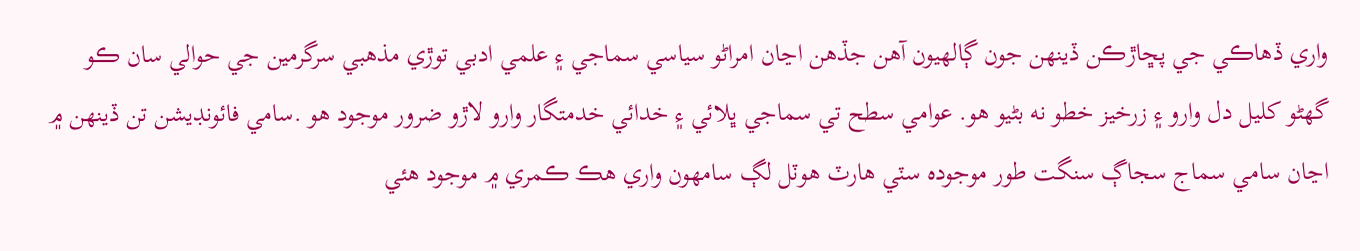واري ڏھاڪي جي پڇاڙڪن ڏينھن جون ڳالھيون آھن جڏھن اڃان امراڻو سياسي سماجي ۽ علمي ادبي توڙي مذھبي سرگرمين جي حوالي سان ڪو گھڻو کليل دل وارو ۽ زرخيز خطو نه بڻيو ھو. عوامي سطح تي سماجي ڀلائي ۽ خدائي خدمتگار وارو لاڙو ضرور موجود ھو .سامي فائونڊيشن تن ڏينھن ۾ اڃان سامي سماج سجاڳ سنگت طور موجوده سٽي ھارٽ ھوٽل لڳ سامھون واري ھڪ ڪمري ۾ موجود ھئي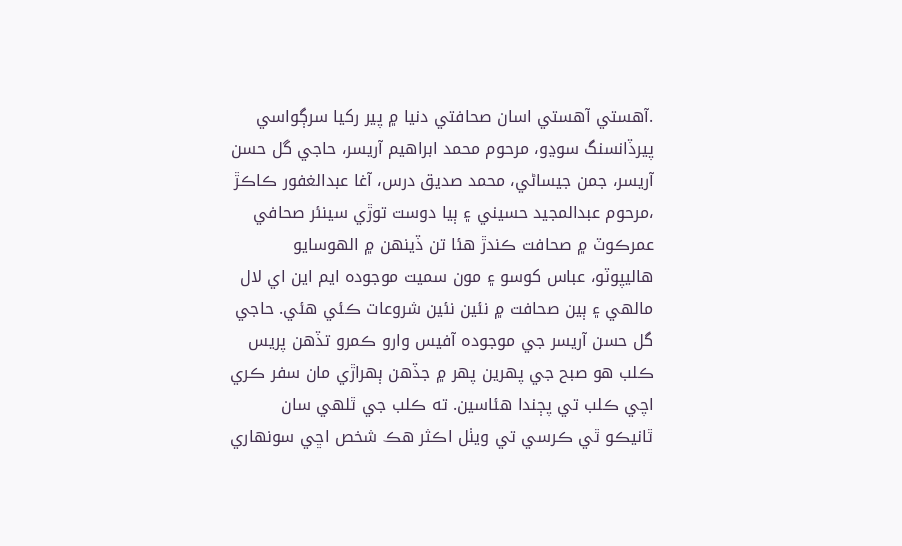.آھستي آھستي اسان صحافتي دنيا ۾ پير رکيا سرڳواسي پيرڏانسنگ سوڍو، مرحوم محمد ابراھيم آريسر، حاجي گل حسن آريسر، جمن جيساڻي، محمد صديق درس، آغا عبدالغفور ڪاڪڙ ،مرحوم عبدالمجيد حسيني ۽ ٻيا دوست توڙي سينئر صحافي عمرڪوٽ ۾ صحافت ڪندڙ ھئا تن ڏينھن ۾ الھوسايو ھاليپوٽو، عباس کوسو ۽ مون سميت موجوده ايم اين اي لال مالھي ۽ ٻين صحافت ۾ نئين نئين شروعات ڪئي ھئي. حاجي گل حسن آريسر جي موجوده آفيس وارو ڪمرو تڏھن پريس ڪلب ھو صبح جي پھرين پھر ۾ جڏھن ٻھراڙي مان سفر ڪري اچي ڪلب تي پڄندا ھئاسين. ته ڪلب جي ٿلھي سان ٿانيڪو ٿي ڪرسي تي ويٺل اڪثر ھڪ شخص اڇي سونھاري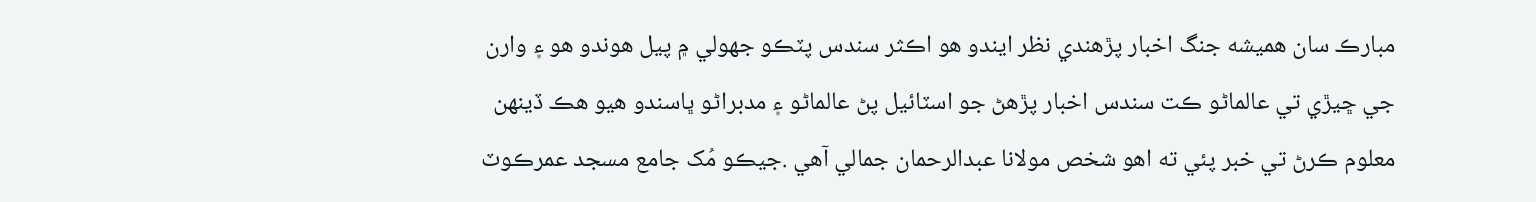مبارڪ سان ھميشه جنگ اخبار پڙھندي نظر ايندو ھو اڪثر سندس پٽڪو جھولي ۾ پيل ھوندو ھو ۽ وارن جي ڇيڙي تي عالماڻو ڪت سندس اخبار پڙھڻ جو اسٽائيل پڻ عالماڻو ۽ مدبراڻو ڀاسندو ھيو ھڪ ڏينھن معلوم ڪرڻ تي خبر پئي ته اھو شخص مولانا عبدالرحمان جمالي آھي .جيڪو مُک جامع مسجد عمرڪوٽ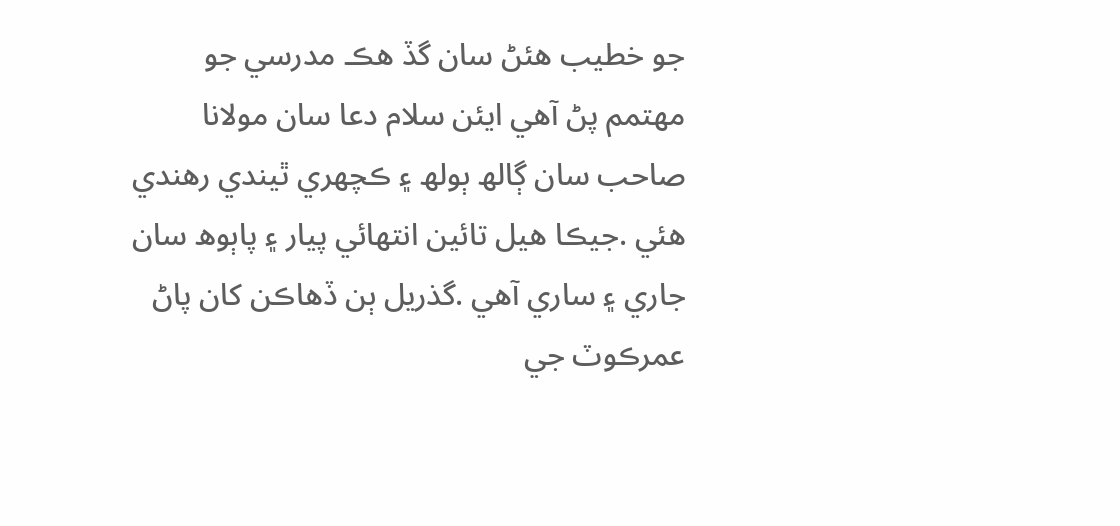جو خطيب ھئڻ سان گڏ ھڪ مدرسي جو مھتمم پڻ آھي ايئن سلام دعا سان مولانا صاحب سان ڳالھ ٻولھ ۽ ڪچھري ٿيندي رھندي ھئي .جيڪا ھيل تائين انتھائي پيار ۽ پاٻوھ سان جاري ۽ ساري آھي .گذريل ٻن ڏھاڪن کان پاڻ عمرڪوٽ جي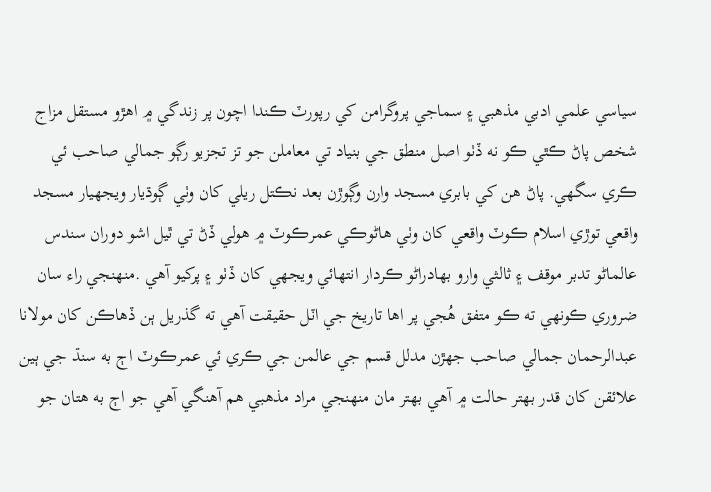سياسي علمي ادبي مذھبي ۽ سماجي پروگرامن کي رپورٽ ڪندا اچون پر زندگي ۾ اھڙو مستقل مزاج شخص پاڻ ڪٿي ڪو نه ڏٺو اصل منطق جي بنياد تي معاملن جو تز تجزيو رڳو جمالي صاحب ئي ڪري سگھي. پاڻ هن کي بابري مسجد وارن وڳوڙن بعد نڪتل ريلي کان وٺي ڳوڌيار ويجھيار مسجد واقعي توڙي اسلام ڪوٽ واقعي کان وٺي ھاڻوڪي عمرڪوٽ ۾ ھولي ڏڻ تي ٿيل اشو دوران سندس عالماڻو تدبر موقف ۽ ثالثي وارو بھادراڻو ڪردار انتھائي ويجھي کان ڏٺو ۽ پرکيو آھي .منھنجي راء سان ضروري ڪونھي ته ڪو متفق ھُجي پر اھا تاريخ جي اٽل حقيقت آھي ته گذريل ٻن ڏھاڪن کان مولانا عبدالرحمان جمالي صاحب جھڙن مدلل قسم جي عالمن جي ڪري ئي عمرڪوٽ اڄ به سنڌ جي ٻين علائقن کان قدر بھتر حالت ۾ آھي بھتر مان منھنجي مراد مذھبي ھم آھنگي آھي جو اڄ به ھتان جو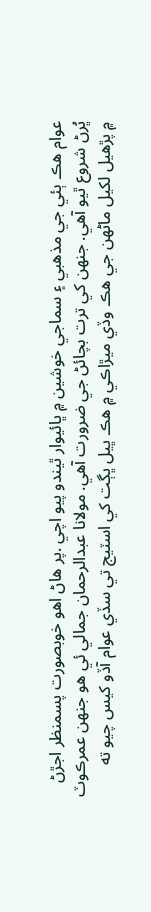عوام ھڪ ٻئي جي مذھبي ۽ سماجي خوشين ۾ ڀائيوار ٿيندو پيو اچي .پر ھاڻ اھو خوبصورت پسمنظر اجڙڻ ڀُرڻ شروع ٿيو آھي. جنھن کي ترت بچائڻ جي ضرورت آھي. مولانا عبدالرحمان جمالي ئي ھو جنھن عمرڪوٽ ۾ پڙھيل لکيل ماڻھن جي ھڪ وڏي ميڙاڪي ۾ ھڪ ڀيل ڀڳت کي اسٽيج تي سڏي عوام آڏو کيس چيو ته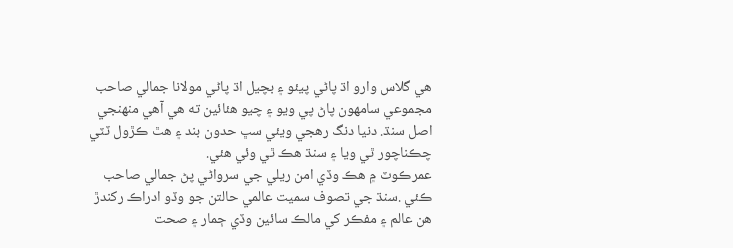ھي گلاس وارو اڌ پاڻي پيئو ۽ بچيل اڌ پاڻي مولانا جمالي صاحب مجموعي سامھون پاڻ پي ويو ۽ چيو ھئائين ته ھي آھي منھنجي اصل سنڌ. دنيا دنگ رھجي ويئي سڀ حدون بند ۽ ھٿ ڪڙول ٽٽي چڪناچور ٿي ويا ۽ سنڌ ھڪ ٿي وئي ھئي.
عمرڪوٽ ۾ ھڪ وڏي امن ريلي جي سرواڻي پڻ جمالي صاحب ڪئي .سنڌ جي تصوف سميت عالمي حالتن جو وڏو ادراڪ رکندڙ ھن عالم ۽ مفڪر کي مالڪ سائين وڏي ڄمار ۽ صحت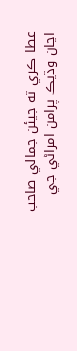عطا ڪري ته جيئن جمالي صاحب اڃان وڌيڪ پرامن امراڻي جي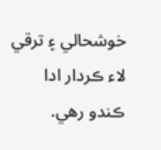خوشحالي ۽ ترقي لاء ڪردار ادا ڪندو رھي.